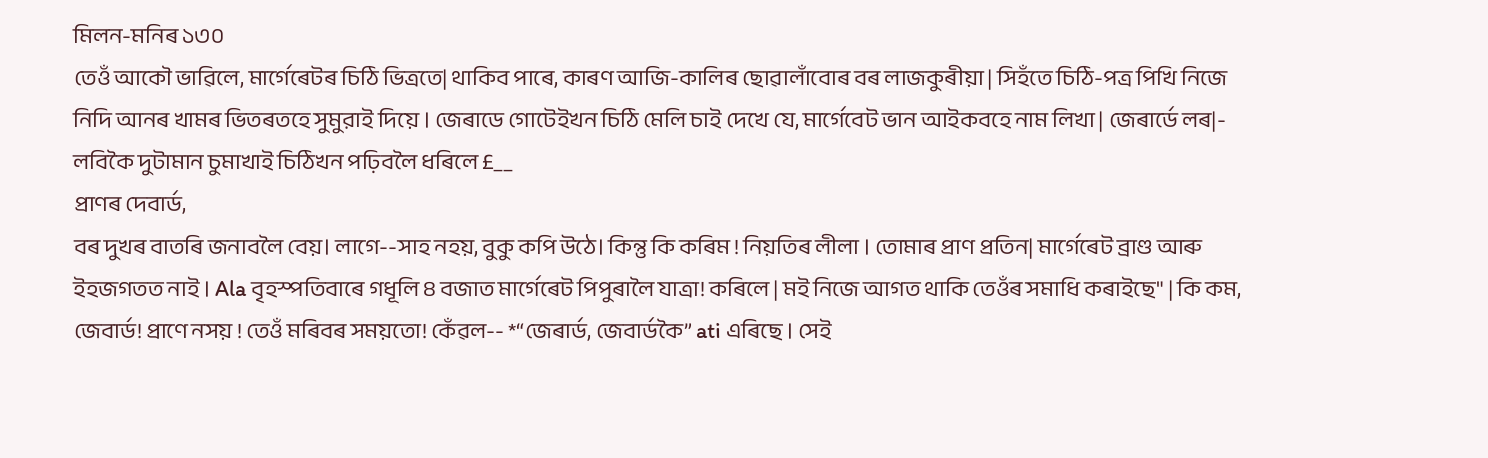মিলন-মনিৰ ১৩০
তেওঁ আকৌ ভাৱিলে, মার্গেৰেটৰ চিঠি ভিত্ৰতে| থাকিব পাৰে, কাৰণ আজি-কালিৰ ছোৱালাঁবোৰ বৰ লাজকুৰীয়া | সিহঁতে চিঠি-পত্ৰ পিখি নিজে নিদি আনৰ খামৰ ভিতৰতহে সুমুরাই দিয়ে । জেৰাডে গোটেইখন চিঠি মেলি চাই দেখে যে, মার্গেবেট ভান আইকবহে নাম লিখা | জেৰাৰ্ডে লৰ|- লবিকৈ দুটামান চুমাখাই চিঠিখন পঢ়িবলৈ ধৰিলে £__
প্রাণৰ দেবার্ড,
বৰ দুখৰ বাতৰি জনাবলৈ বেয়। লাগে--সাহ নহয়, বুকু কপি উঠে। কিন্তু কি কৰিম ! নিয়তিৰ লীলা । তোমাৰ প্রাণ প্রতিন| মার্গেৰেট ব্ৰাণ্ড আৰু ইহজগতত নাই । Ala বৃহস্পতিবাৰে গধূলি ৪ বজাত মার্গেৰেট পিপুৰালৈ যাত্রা! কৰিলে | মই নিজে আগত থাকি তেওঁৰ সমাধি কৰাইছে" | কি কম, জেবার্ড! প্রাণে নসয় ! তেওঁ মৰিবৰ সময়তো! কেঁৱল-- *“জেৰাৰ্ড, জেবার্ডকৈ” ati এৰিছে । সেই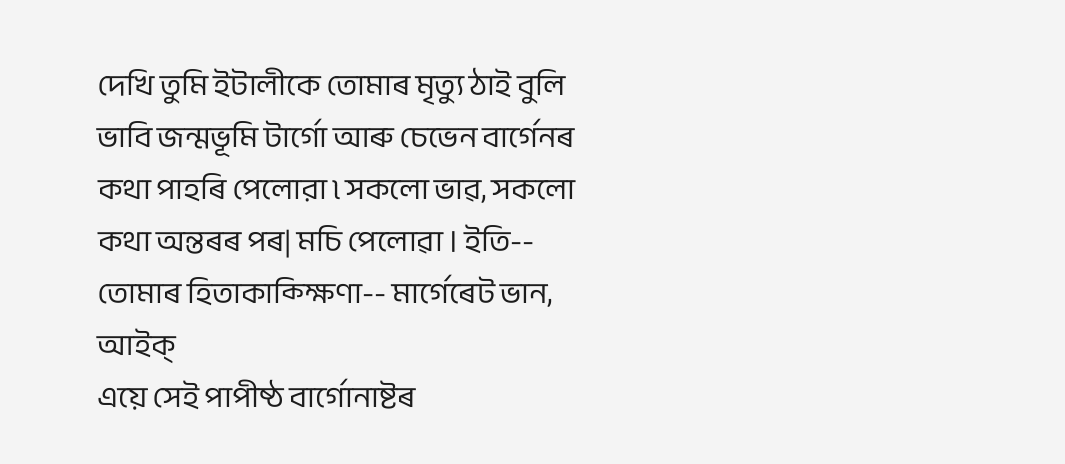দেখি তুমি ইটালীকে তোমাৰ মৃত্যু ঠাই বুলি ভাবি জন্মভূমি টার্গো আৰু চেভেন বার্গেনৰ কথা পাহৰি পেলোরা ৷ সকলো ভাৱ, সকলো কথা অন্তৰৰ পৰ| মচি পেলোৱা । ইতি--
তোমাৰ হিতাকাক্ক্ষিণা-- মাৰ্গেৰেট ভান, আইক্
এয়ে সেই পাপীষ্ঠ বার্গোনাষ্টৰ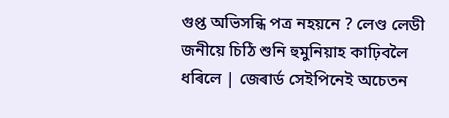গুপ্ত অভিসন্ধি পত্র নহয়নে ? লেণ্ড লেডী জনীয়ে চিঠি শুনি হুমুনিয়াহ কাঢ়িবলৈ ধৰিলে | জেৰাৰ্ড সেইপিনেই অচেতন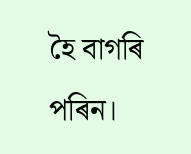হৈ বাগৰি পৰিন।